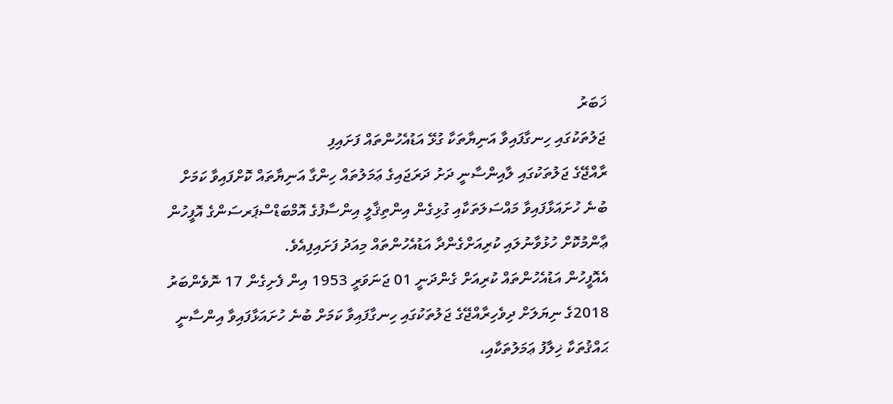ޚަބަރު
ޖަލުތަކުގައި ހިނގާފައިވާ އަނިޔާތަކާ ގުޅޭ އަޑުއެހުންތައް ފަށައިފި
ރާއްޖޭގެ ޖަލުތަކުގައި ލާއިންސާނީ ދަށު ދަރަޖައިގެ ޢަމަލުތައް ހިންގާ އަނިޔާތައް ކޮށްފައިވާ ކަމަށް ބުނެ ހުށައަޅާފައިވާ މައްސަލަތަކާއި ގުޅިގެން އިންތިޤާލީ އިންސާފުގެ އޮމްބަޑްސްޕަރސަންގެ އޮފީހުން ޢާންމުކޮށް ހުޅުވާނުލައި ކުރިއަށްގެންދާ އަޑުއެހުންތައް މިއަދު ފަށައިފިއެވެ.
އެއޮފީހުން އަޑުއެހުންތައް ކުރިއަށް ގެންދަނީ 01 ޖަނަވަރީ 1953 އިން ފެށިގެން 17 ނޮވެންބަރު 2018ގެ ނިޔަލަށް ދިވެހިރާއްޖޭގެ ޖަލުތަކުގައި ހިނގާފައިވާ ކަމަށް ބުނެ ހުށައަޅާފައިވާ އިންސާނީ ޙައްޤުތަކާ ޚިލާފު ޢަމަލުތަކާއި،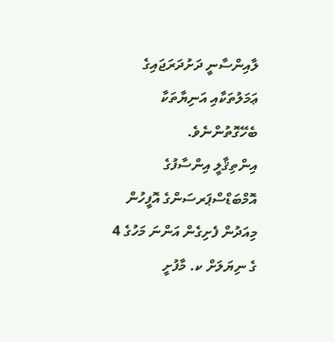ލާއިންސާނީ ދަށުދަރަޖައިގެ ޢަމަލުތަކާއި އަނިޔާތަކާ ބެހޭގޮތުންނެވެ.
އިންތިޤާލީ އިންސާފުގެ އޮމްބަޑްސްޕަރސަންގެ އޮފީހުން މިއަދުން ފެށިގެން އަންނަ މަހުގެ 4 ގެ ނިޔަލަށް ކ. މާފުށީ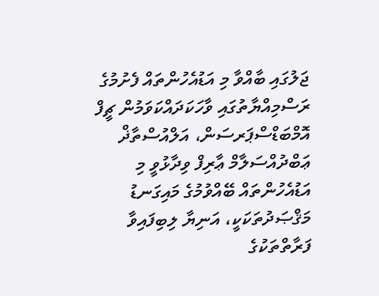ޖަލުގައި ބާއްވާ މި އަޑުއެހުންތައް ފެށުމުގެ ރަސްމިއްޔާތުގައި ވާހަކަދައްކަވަމުން ޗީފް އޮމްބަޑްސްޕަރސަން، އަލްއުސްތާޛް ޢަބްދުއްސަލާމް ޢާރިފް ވިދާޅުވީ މި އަޑުއެހުންތައް ބޭއްވުމުގެ މައިގަނޑު މަޤްޞަދުތަކަކީ، އަނިޔާ ލިބިފައިވާ ފަރާތްތަކުގެ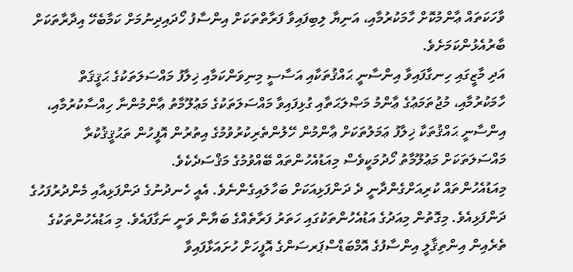ވާހަކަތައް ޢާންމުކޮށް ހާމަކުރުމާއި، އަނިޔާ ލިބިފައިވާ ފަރާތްތަކަށް އިންސާފު ހޯދައިދިނުމަށް ކަމާބެހޭ އިދާރާތަކަށް ބާރުއެޅުންކަމަށެވެ.
އަދި މާޒީގައި ހިނގާފައިވާ އިންސާނީ ޙައްޤުތަކާއި އަސާސީ މިނިވަންކަމާއި ޚިލާފު މައްސަލަތަކުގެ ޙަޤީޤަތް ހާމަކުރުމާއި، މުޖުތަމަޢުގެ ޢާންމު މަޞްލަޙަތާއި ގުޅިފައިވާ މައްސަލަތަކުގެ މަޢުލޫމާތު ޢާންމުންނާ ހިއްސާކުރުމާއި، އިންސާނީ ޙައްޤުތަކާ ޚިލާފު ޢަމަލުތަކަށް ޢާންމުން ހޭލުންތެރިކުރުވުމުގެ އިތުރުން އޮފީހުން ތަޙުޤީޤުކުރާ މައްސަލަތަކަށް މަޢުލޫމާތު ހޯދުމަކީވެސް މިއަޑުއެހުންތައް ބޭއްވުމުގެ މަޤްސަދެކެވެ.
މިއަޑުއެހުންތައް ކުރިއަށްގެންދާނީ ދެ ދަންފަޅިއަކަށް ބަހާލައިގެންނެވެ. އެއީ ހެނދުނުގެ ދަންފަޅިއާއި މެންދުރުފަހުގެ ދަންފަޅިއެވެ. މިގޮތުން މިއަދުގެ އަޑުއެހުންތަކުގައި ހަތަރު ފަރާތެއްގެ ބަޔާން ވަނީ ނަގާފައެވެ. މި އަޑުއެހުންތަކުގެ ތެރެއިން އިންތިޤާލީ އިންސާފުގެ އޮމްބަޑްސްޕަރސަންގެ އޮފީހަށް ހުށައަޅާފައިވާ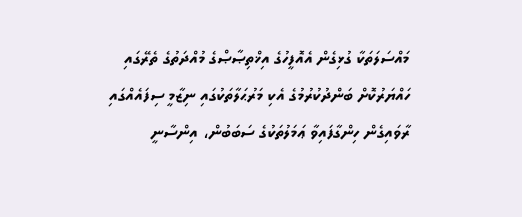މައްސަލަތަކާ ގުޅިގެން އެއޮފީހުގެ އިޚްތިޞާޞްގެ މުއްދަތުގެ ތެރޭގައި ހައްޔަރުކޮށް ބަންދުކުރުމުގެ އެކި މަރުޙަލާތަކުގައި ނިޒާމީ ސިފައެއްގައި ރާވައިގެން ހިންގާފައިވާ ޢަމަލުތަކުގެ ސަބަބުން، އިންސާނީ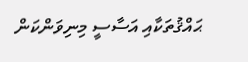ޙައްޤުތަކާއި އަސާސީ މިނިވަންކަން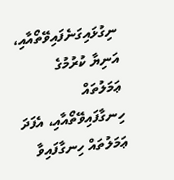ނިގުޅައިގަނެފައިވޭތޯއާއި، އަނިޔާ ކުރުމުގެ ޢަމަލުތައް ހިނގާފައިވޭތޯއާއި، އެފަދަ ޢަމަލުތައް ހިނގާފައިވާ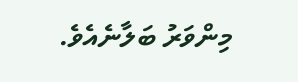މިންވަރު ބަލާނެއެވެ.